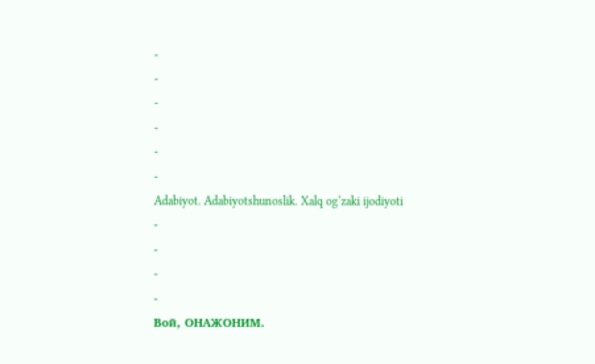-
-
-
-
-
-
Adabiyot. Adabiyotshunoslik. Xalq og‘zaki ijodiyoti
-
-
-
-
Вой, ОНАЖОНИМ.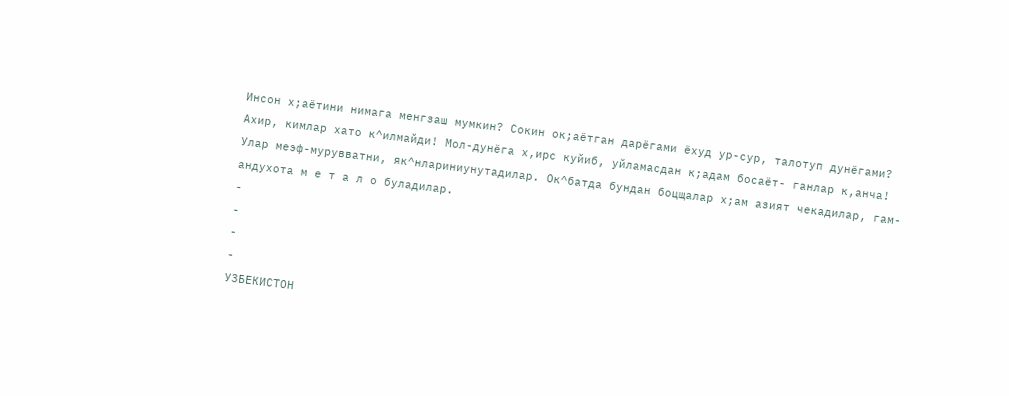Инсон х;аётини нимага менгзаш мумкин? Сокин ок;аётган дарёгами ёхуд ур-сур, талотуп дунёгами? Ахир, кимлар хато к^илмайди! Мол-дунёга х,ирс куйиб, уйламасдан к;адам босаёт- ганлар к,анча! Улар меэф-мурувватни, як^нлариниунутадилар. Ок^батда бундан боцщалар х;ам азият чекадилар, гам-андухота м е т а л о буладилар.
-
-
-
-
УЗБЕКИСТОН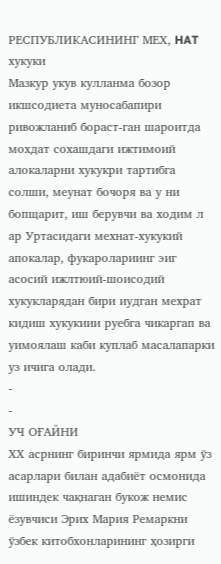РЕСПУБЛИКАСИНИНГ МЕХ, HAT хукуки
Мазкур укув кулланма бозор икшсодиета муносабапири ривожланиб бораст-ган шароитда мохдат сохашдаги ижтимоий алокаларни хукукри тартибга солши, меунат бочоря ва у ни бопщарит, иш берувчи ва ходим л ар Уртасидаги мехнат-хукукий апокалар, фукаролариинг эиг асосий ижлтюий-шоисодий хукукларядан бири иудган мехрат кидиш хукукиии руебга чикаргап ва уимоялаш каби куплаб масалапарки уз ичига олади.
-
-
УЧ ОҒАЙНИ
ХХ асрнинг биринчи ярмида ярм ўз асарлари билан адабиёт осмонида ишиндек чақнаган букож немис ёзувчиси Эрих Мария Ремаркни ўзбек китобхонларининг ҳозирги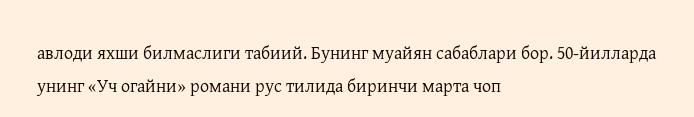авлоди яхши билмаслиги табиий. Бунинг муайян сабаблари бор. 50-йилларда унинг «Уч огайни» романи рус тилида биринчи марта чоп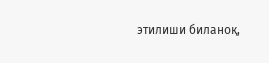этилиши биланоқ,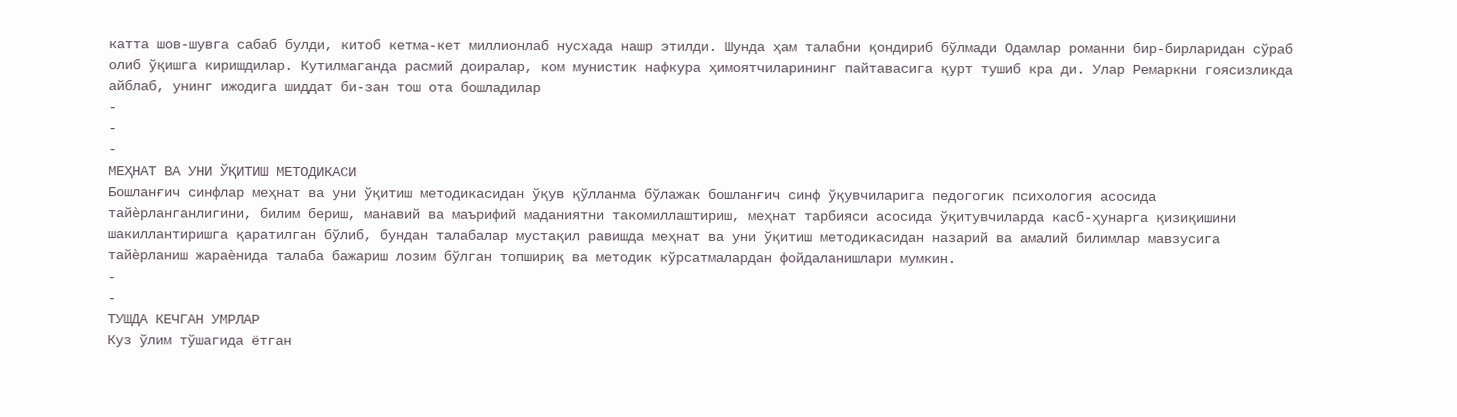катта шов-шувга сабаб булди, китоб кетма-кет миллионлаб нусхада нашр этилди. Шунда ҳам талабни қондириб бўлмади Одамлар романни бир-бирларидан сўраб олиб ўқишга киришдилар. Кутилмаганда расмий доиралар, ком мунистик нафкура ҳимоятчиларининг пайтавасига қурт тушиб кра ди. Улар Ремаркни гоясизликда айблаб, унинг ижодига шиддат би-зан тош ота бошладилар
-
-
-
МЕҲНАТ ВА УНИ ЎҚИТИШ МЕТОДИКАСИ
Бошланғич синфлар меҳнат ва уни ўқитиш методикасидан ўқув қўлланма бўлажак бошланғич синф ўқувчиларига педогогик психология асосида тайѐрланганлигини, билим бериш, манавий ва маърифий маданиятни такомиллаштириш, меҳнат тарбияси асосида ўқитувчиларда касб-ҳунарга қизиқишини шакиллантиришга қаратилган бўлиб, бундан талабалар мустақил равишда меҳнат ва уни ўқитиш методикасидан назарий ва амалий билимлар мавзусига тайѐрланиш жараѐнида талаба бажариш лозим бўлган топшириқ ва методик кўрсатмалардан фойдаланишлари мумкин.
-
-
ТУШДА КЕЧГАН УМРЛАР
Куз ўлим тўшагида ётган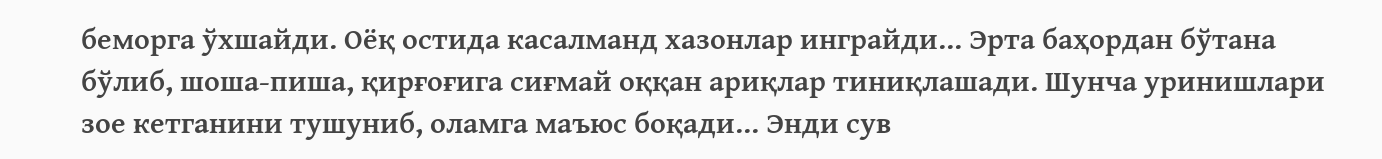беморга ўхшайди. Оёқ остида касалманд хазонлар инграйди... Эрта баҳордан бўтана бўлиб, шоша-пиша, қирғоғига сиғмай оққан ариқлар тиниқлашади. Шунча уринишлари зое кетганини тушуниб, оламга маъюс боқади... Энди сув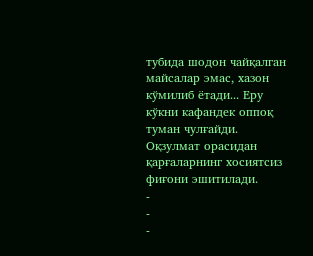тубида шодон чайқалган майсалар эмас, хазон кўмилиб ётади... Еру кўкни кафандек оппоқ туман чулғайди. Оқзулмат орасидан қарғаларнинг хосиятсиз фиғони эшитилади.
-
-
-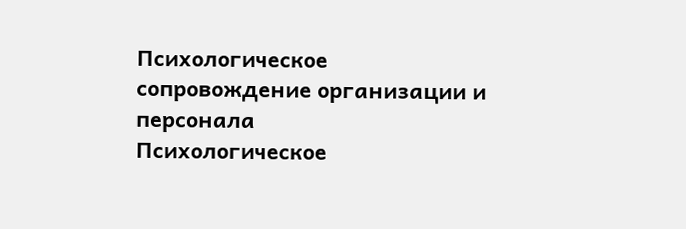Психологическое сопровождение организации и персонала
Психологическое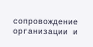сопровождение организации и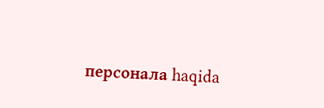персонала haqida